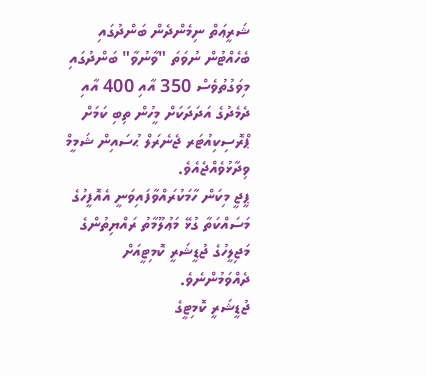ޝަރީޢަތް ނިމެންދެން ބަންދުގައި ބެހެއްޓުން ނުވަތަ "ވާނުވާ" ބަންދުގައި މިވަގުތުވެސް 350 އާއި 400 އާއި ދެމެދުގެ އަދަދަކަށް މީހުން ތިބި ކަމަށް ޕްރޮސިކިއުޓަރ ޖެނެރަލް ޙުސައިން ޝަމީމް ވިދާޅުވެއްޖެއެވެ.
ޕީޖީ މިކަން ހާމަކުރައްވާފައިވަނީ އެއޮފީހުގެ މަސައްކަތާ ގުޅޭ މަޢުލޫމާތު ރައްޔިތުންގެ މަޖިލީހުގެ ޖުޑީޝަރީ ކޮމިޓީއަށް ދެއްވަމުންނެވެ.
ޖުޑީޝަރީ ކޮމިޓީގެ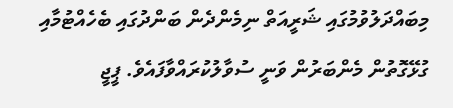މިބައްދަލުވުމުގައި ޝަރީއަތް ނިމެންދެން ބަންދުގައި ބެހެއްޓުމާއި ގުޅޭގޮތުން މެންބަރުން ވަނީ ސުވާލުކުރައްވާފައެވެ. ޕީޖީ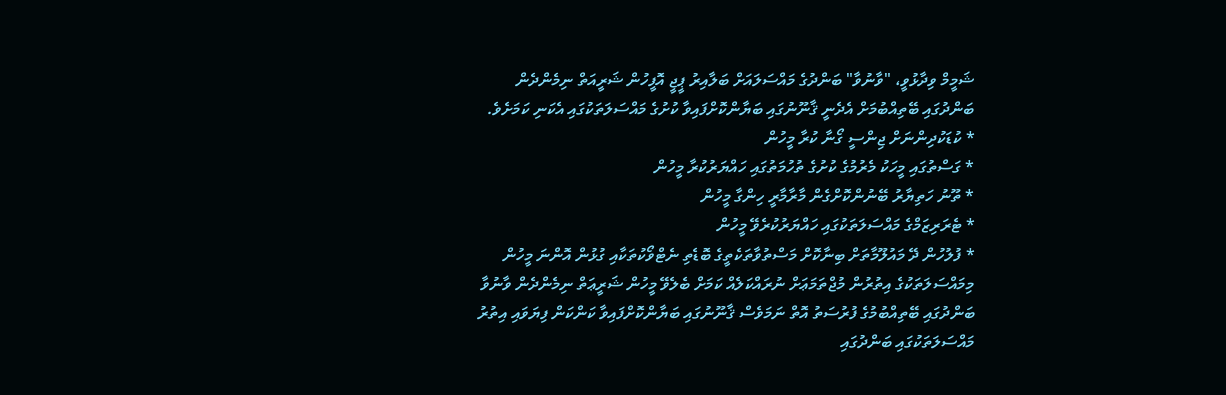ޝަމީމް ވިދާޅުވީ، "ވާނުވާ" ބަންދުގެ މައްސަލައަށް ބަލާއިރު ޕީޖީ އޮފީހުން ޝަރީއަތް ނިމެންދެން ބަންދުގައި ބޭތިއްބުމަށް އެދެނީ ޤާނޫނުގައި ބަޔާންކޮށްފައިވާ ކުށުގެ މައްސަލަތަކުގައި އެކަނި ކަމަށެވެ.
* ކުޑަކުދިންނަށް ޖިންސީ ގޯނާ ކުރާ މީހުން
* ގަސްތުގައި މީހަކު މެރުމުގެ ކުށުގެ ތުހުމަތުގައި ހައްޔަރުކުރާ މީހުން
* ތޫނު ހަތިޔާރު ބޭނުންކޮށްގެން މާރާމާރީ ހިންގާ މީހުން
* ޓެރަރިޒަމްގެ މައްސަލަތަކުގައި ހައްޔަރުކުރެވޭ މީހުން
* ފުލުހުން ދޭ މައުލޫމާތަށް ބިނާކޮށް މަސްތުވާތަކެތީގެ ބޮޑެތި ނެޓްވޯކުތަކާއި ގުޅުން އޮންނަ މީހުން
މިމައްސަލަތަކުގެ އިތުރުން މުޖްތަމަޢަށް ނުރައްކަލެއް ކަމަށް ބެލެވޭ މީހުން ޝަރީޢަތް ނިމެންދެން ވާނުވާ ބަންދުގައި ބޭތިއްބުމުގެ ފުރުސަތު އޮތް ނަމަވެސް ޤާނޫނުގައި ބަޔާންކޮށްފައިވާ ކަންކަން ފިޔަވައި އިތުރު މައްސަލަތަކުގައި ބަންދުގައި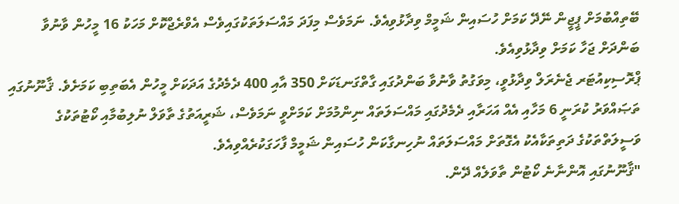ބޭތިއްބުމަށް ޕީޖީން ނޭދޭ ކަމަށް ހުސައިން ޝަމީމް ވިދާޅުވިއެވެ. ނަމަވެސް މިފަދަ މައްސަލަތަކުގައިވެސް އެވްރެޖްކޮށް މަހަކު 16 މީހުން ވާނުވާ ބަންދަށް ޖަހާ ކަމަށް ވިދާޅުވިއެވެ.
ޕްރޮސިކިއުޓަރ ޖެނެރަލް ވިދާޅުވީ، މިވަގުތު ވާނުވާ ބަންދުގައި ގާތްގަނޑަކަށް 350 އާއި 400 ދެމެދުގެ އަދަކަށް މީހުން އެބަތިބި ކަމަށެވެ. ޤާނޫނުގައި ތަޞައްވަރު ކުރަނީ 6 މަހާއި އެއް އަހަރާއި ދެމެދުގައި މައްސަލަތައް ނިންމުމަށް ކަމަށްވީ ނަމަވެސް، ޝަރީއަތުގެ ތާވަލް ނުލިބުމާއި ކޯޓުތަކުގެ ވަސީލަތްތަކުގެ ދަތިތަކާއެކު އެގޮތަށް މައްސަލަތައް ނުހިނގާކަން ހުސައިން ޝަމީމް ފާހަގަކުރެއްވިއެވެ.
"ޤާނޫނުގައި އޮންނާނެ ކޯޓުން ތާވަލެއް ދޭން.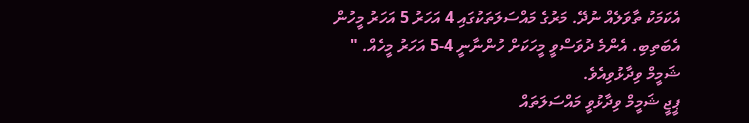އެކަމަކު ތާވަލެއް ނުދޭ. މަރުގެ މައްސަލަތަކުގައި 4 އަހަރު 5 އަހަރު މީހުން އެބަތިބި. އެންމެ ދުވަސްވީ މީހަކަށް ހުންނާނީ 4-5 އަހަރު މީހެއް. " ޝަމީމް ވިދާޅުވިއެވެ.
ޕީޖީ ޝަމީމް ވިދާޅުވީ މައްސަލަތައް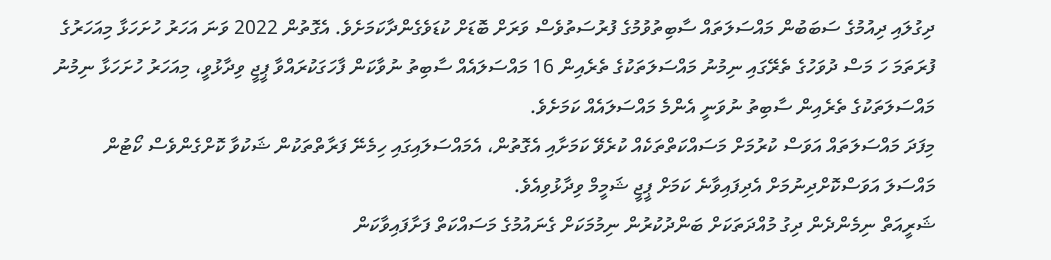ދިގުލައި ދިއުމުގެ ސަބަބުން މައްސަލަތައް ސާބިތުވުމުގެ ފުރުސަތުވެސް ވަރަށް ބޮޑަށް ކުޑަވެގެންދާކަމަށެވެ. އެގޮތުން 2022 ވަނަ އަހަރު ހުށަހަޅާ މިއަހަރުގެ ފުރަތަމަ ހަ މަސް ދުވަހުގެ ތެރޭގައި ނިމުނު މައްސަލަތަކުގެ ތެރެއިން 16 މައްސަލައެއް ސާބިތު ނުވާކަން ފާހަގަކުރައްވާ ޕީޖީ ވިދާޅުވީ، މިއަހަރު ހުށަހަޅާ ނިމުނު މައްސަލަތަކުގެ ތެރެއިން ސާބިތު ނުވަނީ އެންމެ މައްސަލައެއް ކަމަށެވެ.
މިފަދަ މައްސަލަތައް އަވަސް ކުރުމަށް މަސައްކަތްތަކެއް ކުރެވޭ ކަމަށާއި އެގޮތުން، އެމައްސަލައިގައި ހިމެނޭ ފަރާތްތަކުން ޝަކުވާ ކޮށްގެންވެސް ކޯޓުން މައްސަލަ އަވަސްކޮށްދިނުމަށް އެދިފައިވާނެ ކަމަށް ޕީޖީ ޝަމީމް ވިދާޅުވިއެވެ.
ޝަރީއަތް ނިމެންދެން ދިގު މުއްދަތަކަށް ބަންދުކުރުން ނިމުމަކަށް ގެނައުމުގެ މަސައްކަތް ފަށާފައިވާކަން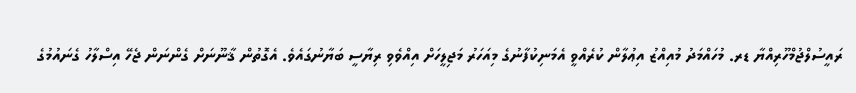ރައީސުލްޖުމްހޫރިއްޔާ ޑރ. މުހައްމަދު މުއިއްޒު އިޢުލާން ކުރެއްވީ އެމަނިކުފާނުގެ މިއަހަރު މަޖިލީހަށް އިއްވެވި ރިޔާސީ ބަޔާނުގައެވެ. އެގޮތުން ޤާނޫނަށް ގެންނަން ޖެހޭ އިސްލާހު ގެނައުމުގެ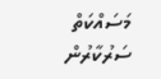މަސައްކަތް ސަރުކާރުން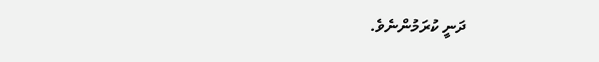ދަނީ ކުރަމުންނެވެ.